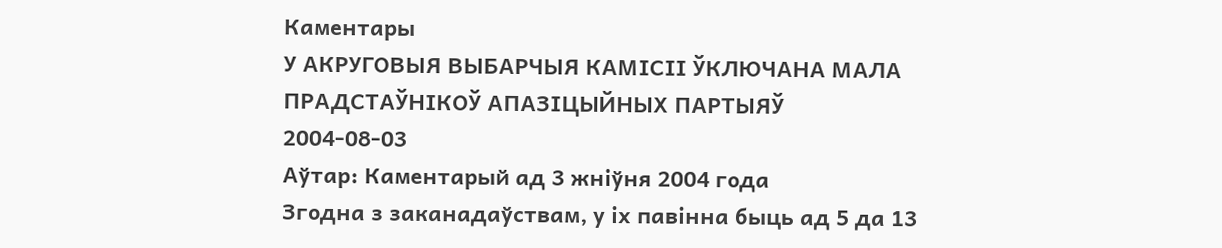Каментары
У АКРУГОВЫЯ ВЫБАРЧЫЯ КАМІСІІ ЎКЛЮЧАНА МАЛА ПРАДСТАЎНІКОЎ АПАЗІЦЫЙНЫХ ПАРТЫЯЎ
2004-08-03
Аўтар: Каментарый ад 3 жніўня 2004 года
Згодна з заканадаўствам, у іх павінна быць ад 5 да 13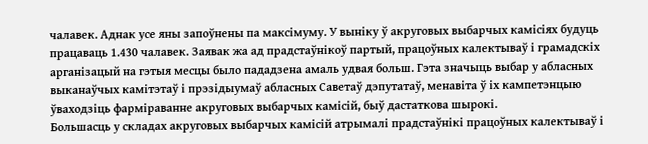чалавек. Аднак усе яны запоўнены па максімуму. У выніку ў акруговых выбарчых камісіях будуць працаваць 1.430 чалавек. Заявак жа ад прадстаўнікоў партый, працоўных калектываў і грамадскіх арганізацый на гэтыя месцы было пададзена амаль удвая больш. Гэта значыць выбар у абласных выканаўчых камітэтаў і прэзідыумаў абласных Саветаў дэпутатаў, менавіта ў іх кампетэнцыю ўваходзіць фарміраванне акруговых выбарчых камісій, быў дастаткова шырокі.
Большасць у складах акруговых выбарчых камісій атрымалі прадстаўнікі працоўных калектываў і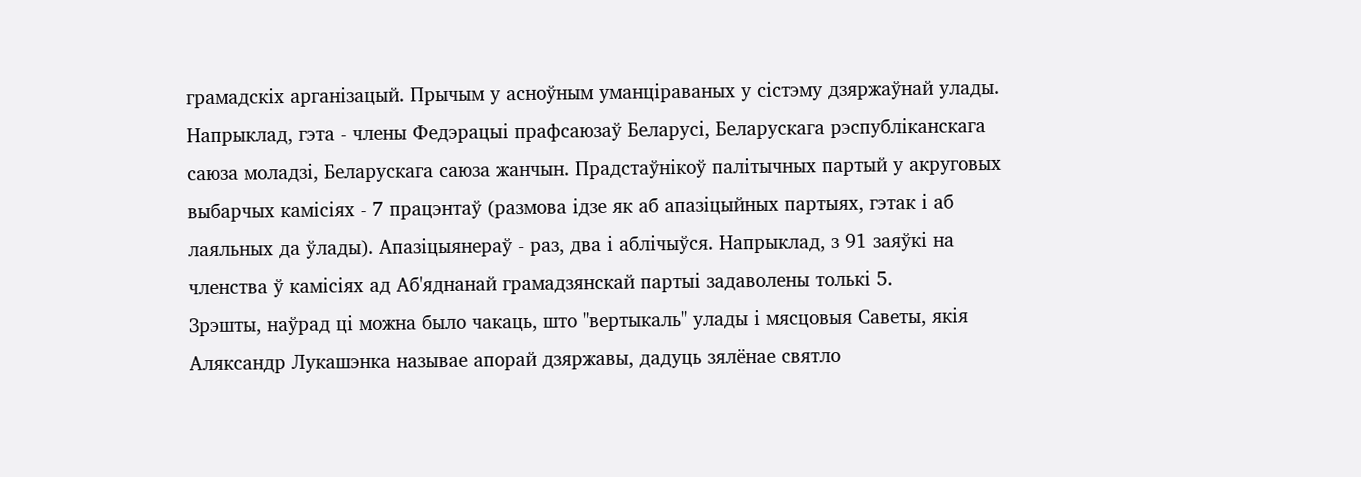грамадскіх арганізацый. Прычым у асноўным уманціраваных у сістэму дзяржаўнай улады. Напрыклад, гэта - члены Федэрацыі прафсаюзаў Беларусі, Беларускага рэспубліканскага саюза моладзі, Беларускага саюза жанчын. Прадстаўнікоў палітычных партый у акруговых выбарчых камісіях - 7 працэнтаў (размова ідзе як аб апазіцыйных партыях, гэтак і аб лаяльных да ўлады). Апазіцыянераў - раз, два і аблічыўся. Напрыклад, з 91 заяўкі на членства ў камісіях ад Аб'яднанай грамадзянскай партыі задаволены толькі 5.
Зрэшты, наўрад ці можна было чакаць, што "вертыкаль" улады і мясцовыя Саветы, якія Аляксандр Лукашэнка называе апорай дзяржавы, дадуць зялёнае святло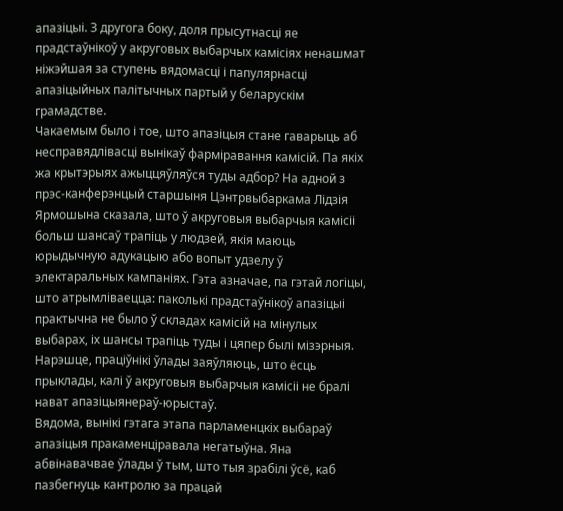апазіцыі. З другога боку, доля прысутнасці яе прадстаўнікоў у акруговых выбарчых камісіях ненашмат ніжэйшая за ступень вядомасці і папулярнасці апазіцыйных палітычных партый у беларускім грамадстве.
Чакаемым было і тое, што апазіцыя стане гаварыць аб несправядлівасці вынікаў фарміравання камісій. Па якіх жа крытэрыях ажыццяўляўся туды адбор? На адной з прэс-канферэнцый старшыня Цэнтрвыбаркама Лідзія Ярмошына сказала, што ў акруговыя выбарчыя камісіі больш шансаў трапіць у людзей, якія маюць юрыдычную адукацыю або вопыт удзелу ў электаральных кампаніях. Гэта азначае, па гэтай логіцы, што атрымліваецца: паколькі прадстаўнікоў апазіцыі практычна не было ў складах камісій на мінулых выбарах, іх шансы трапіць туды і цяпер былі мізэрныя. Нарэшце, праціўнікі ўлады заяўляюць, што ёсць прыклады, калі ў акруговыя выбарчыя камісіі не бралі нават апазіцыянераў-юрыстаў.
Вядома, вынікі гэтага этапа парламенцкіх выбараў апазіцыя пракаменціравала негатыўна. Яна абвінавачвае ўлады ў тым, што тыя зрабілі ўсё, каб пазбегнуць кантролю за працай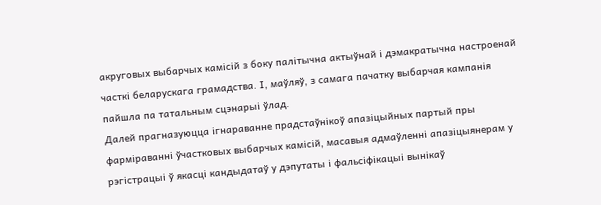акруговых выбарчых камісій з боку палітычна актыўнай і дэмакратычна настроенай часткі беларускага грамадства. І, маўляў, з самага пачатку выбарчая кампанія пайшла па татальным сцэнарыі ўлад.
Далей прагназуюцца ігнараванне прадстаўнікоў апазіцыйных партый пры фарміраванні ўчастковых выбарчых камісій, масавыя адмаўленні апазіцыянерам у рэгістрацыі ў якасці кандыдатаў у дэпутаты і фальсіфікацыі вынікаў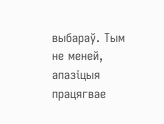выбараў. Тым не меней, апазіцыя працягвае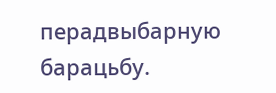перадвыбарную барацьбу.